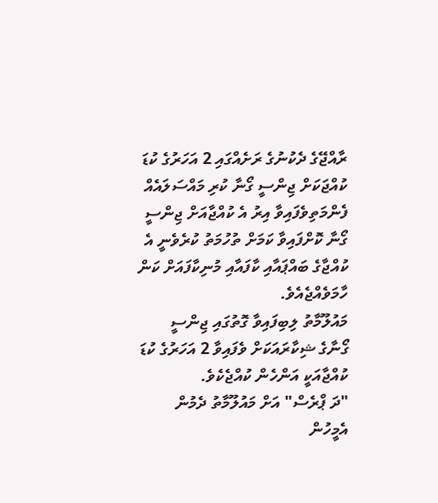ރާއްޖޭގެ ދެކުނުގެ ރަށެއްގައި 2 އަހަރުގެ ކުޑަ ކުއްޖަކަށް ޖިންސީ ގޯނާ ކުރި މައްސަލައެއް ފެންމަތިވެފައިވާ އިރު އެ ކުއްޖާއަށް ޖިންސީ ގޯނާ ކޮށްފައިވާ ކަމަށް ތުހުމަތު ކުރެވެނީ އެ ކުއްޖާގެ ބައްޕައާއި ކާފައާއި މުނިކާފައަށް ކަން ހާމަވެއްޖެއެވެ.
މައުލޫމާތު ލިބިފައިވާ ގޮތުގައި ޖިންސީ ގޯނާގެ ޝިކާރައަކަށް ވެފައިވާ 2 އަހަރުގެ ކުޑަ ކުއްޖާއަކީ އަންހެން ކުއްޖެކެވެ.
"ދަ ޕްރެސް" އަށް މައުލޫމާތު ދެމުން އެމީހުން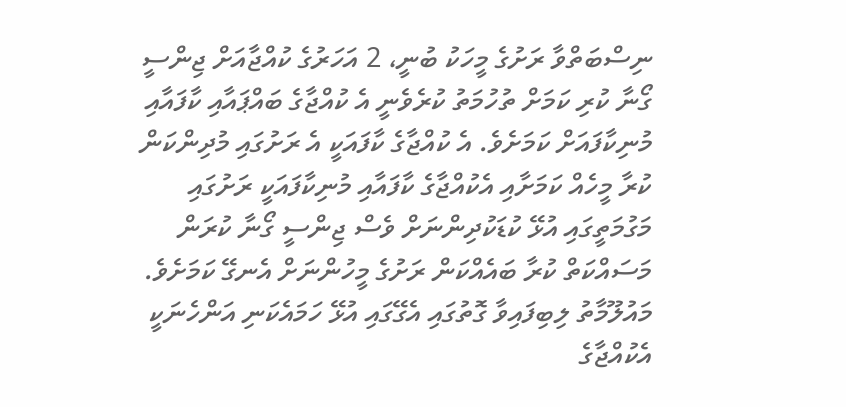ނިސްބަތްވާ ރަށުގެ މީހަކު ބުނީ، 2 އަހަރުގެ ކުއްޖާއަށް ޖިންސީ ގޯނާ ކުރި ކަމަށް ތުހުމަތު ކުރެވެނީ އެ ކުއްޖާގެ ބައްޕައާއި ކާފައާއި މުނިކާފައަށް ކަމަށެވެ. އެ ކުއްޖާގެ ކާފައަކީ އެ ރަށުގައި މުދިންކަން ކުރާ މީހެއް ކަމަށާއި އެކުއްޖާގެ ކާފައާއި މުނިކާފައަކީ ރަށުގައި މަގުމަތީގައި އުޅޭ ކުޑަކުދިންނަށް ވެސް ޖިންސީ ގޯނާ ކުރަން މަސައްކަތް ކުރާ ބައެއްކަން ރަށުގެ މީހުންނަށް އެނގޭ ކަމަށެވެ.
މައުލޫމާތު ލިބިފައިވާ ގޮތުގައި އެގޭގައި އުޅޭ ހަމައެކަނި އަންހެނަކީ އެކުއްޖާގެ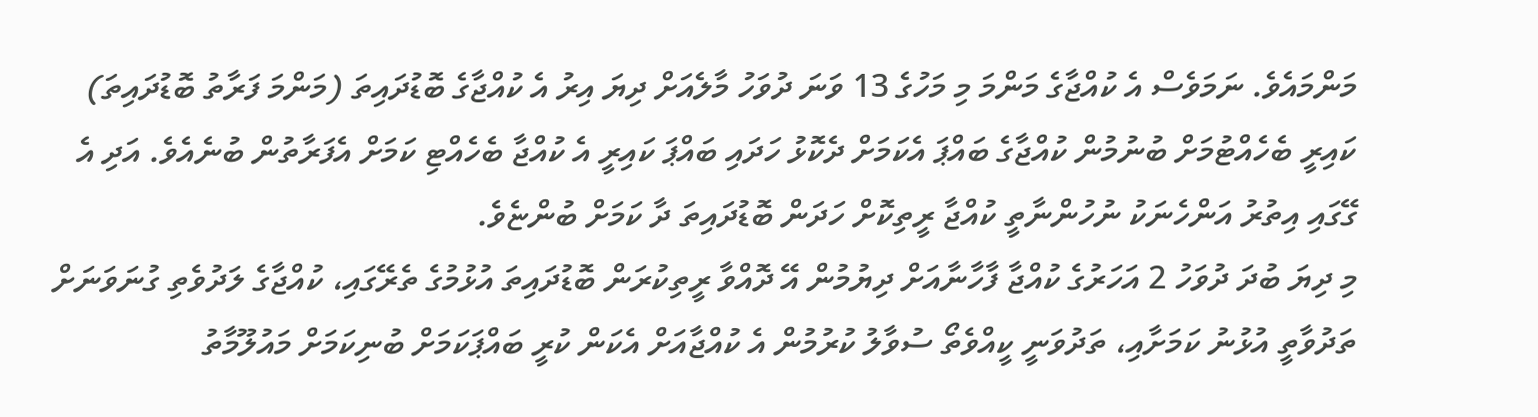މަންމައެވެ. ނަމަވެސް އެ ކުއްޖާގެ މަންމަ މި މަހުގެ 13 ވަނަ ދުވަހު މާލެއަށް ދިޔަ އިރު އެ ކުއްޖާގެ ބޮޑުދައިތަ (މަންމަ ފަރާތު ބޮޑުދައިތަ) ކައިރީ ބެހެއްޓުމަށް ބުނުމުން ކުއްޖާގެ ބައްޕަ އެކަމަށް ދެކޮޅު ހަދައި ބައްޕަ ކައިރީ އެ ކުއްޖާ ބެހެއްޓި ކަމަށް އެފަރާތުން ބުނެއެވެ. އަދި އެ ގޭގައި އިތުރު އަންހެނަކު ނުހުންނާތީ ކުއްޖާ ރީތިކޮށް ހަދަން ބޮޑުދައިތަ ދާ ކަމަށް ބުންޏެވެ.
މި ދިޔަ ބުދަ ދުވަހު 2 އަހަރުގެ ކުއްޖާ ފާހާނާއަށް ދިޔުމުން އޭ ދޮއްވާ ރީތިކުރަން ބޮޑުދައިތަ އުޅުމުގެ ތެރޭގައި، ކުއްޖާގެ ލަދުވެތި ގުނަވަނަށް ތަދުވާތީ އުޅުނު ކަމަށާއި، ތަދުވަނީ ކީއްވެތޯ ސުވާލު ކުރުމުން އެ ކުއްޖާއަށް އެކަން ކުރީ ބައްޕަކަމަށް ބުނިކަމަށް މައުލޫމާތު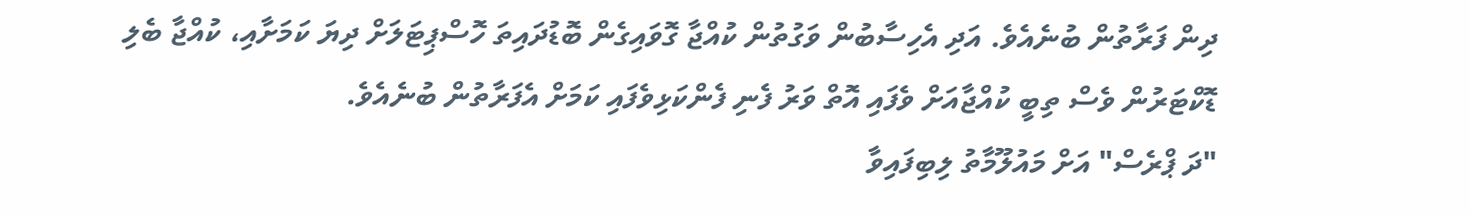ދިން ފަރާތުން ބުނެއެވެ. އަދި އެހިސާބުން ވަގުތުން ކުއްޖާ ގޮވައިގެން ބޮޑުދައިތަ ހޮސްޕިޓަލަށް ދިޔަ ކަމަށާއި، ކުއްޖާ ބެލި ޑޮކްޓަރުން ވެސް ތިބީ ކުއްޖާއަށް ވެފައި އޮތް ވަރު ފެނި ފެންކަޅިވެފައި ކަމަށް އެފަރާތުން ބުނެއެވެ.
"ދަ ޕްރެސް" އަށް މައުލޫމާތު ލިބިފައިވާ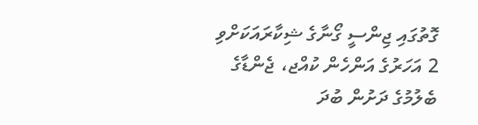ގޮތުގައި ޖިންސީ ގޯނާގެ ޝިކާރައަކަށްވި 2 އަހަރުގެ އަންހެން ކުއްޖ، ޖެންޑާގެ ބެލުމުގެ ދަށުން ބުދަ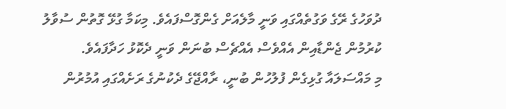ދުވަހުގެ ރޭގެ ވަގުތެއްގައި ވަނީ މާލެއަށް ގެންގޮސްފައެވެ. މިކަމާ ގުޅޭ ގޮތުން ސުވާލު ކުރުމުން ޖެންޑާއިން އެއްވެސް އެއްޗެސް ބުނަން ވަނީ ދެކޮޅު ހަދާފައެވެ.
މި މައްސަލައާ ގުޅިގެން ފުލުހުން ބުނީ، ރާއްޖޭގެ ދެކުނުގެ ރަށެއްގައި އުމުރުން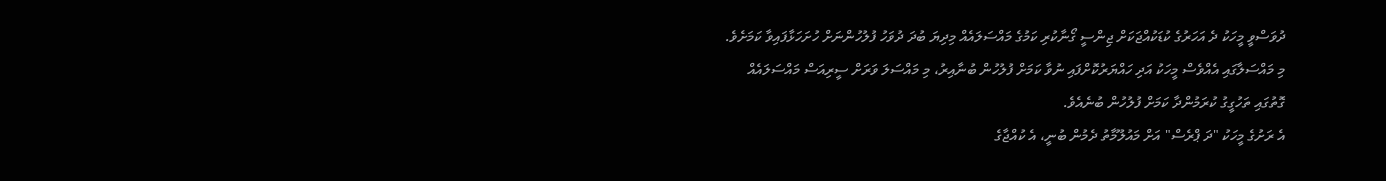ދުވަސްވީ މީހަކު ދެ އަހަރުގެ ކުޑަކުއްޖަކަށް ޖިންސީ ގޯނާކުރި ކަމުގެ މައްސަލައެއް މިދިޔަ ބުދަ ދުވަހު ފުލުހުންނަށް ހުށަހަޅާފައިވާ ކަމަށެވެ. މި މައްސަލާގައި އެއްވެސް މީހަކު އަދި ހައްޔަރުކޮށްފައި ނުވާ ކަމަށް ފުލުހުން ބުނާއިރު، މި މައްސަލަ ވަރަށް ސީރިއަސް މައްސަލައެއް ގޮތުގައި ތަހުގީގު ކުރަމުންދާ ކަމަށް ފުލުހުން ބުނެއެވެ.
އެ ރަށުގެ މީހަކު "ދަ ޕްރެސް" އަށް މައުލޫމާތު ދެމުން ބުނީ، އެ ކުއްޖާގެ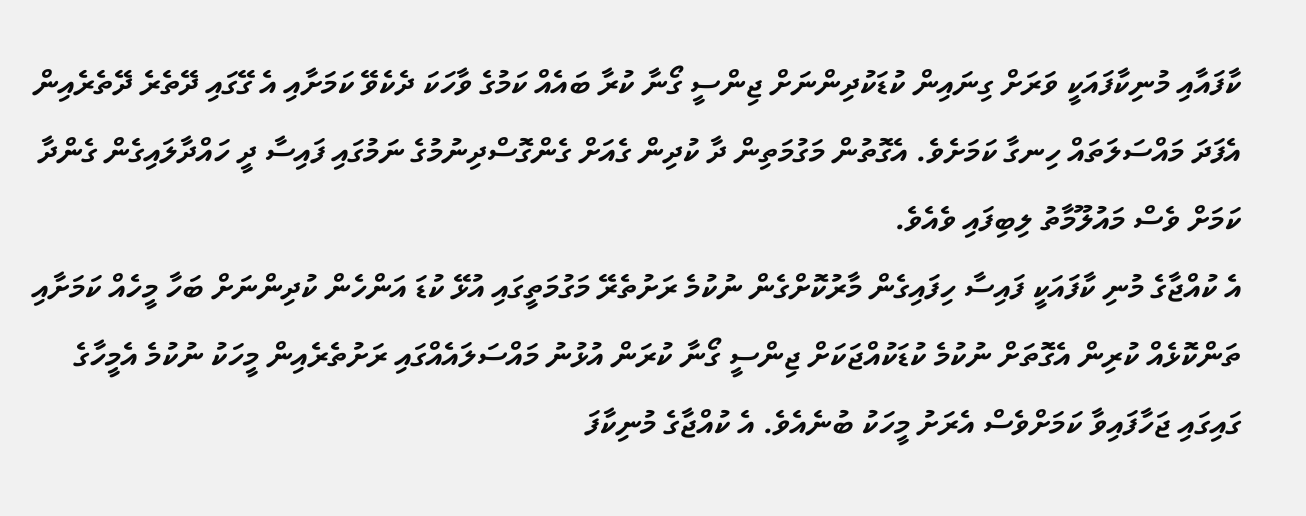ކާފައާއި މުނިކާފައަކީ ވަރަށް ގިނައިން ކުޑަކުދިންނަށް ޖިންސީ ގޯނާ ކުރާ ބައެއް ކަމުގެ ވާހަކަ ދެކެވޭ ކަމަށާއި އެ ގޭގައި ދޭތެރެ ދޭތެރެއިން އެފަދަ މައްސަލަތައް ހިނގާ ކަމަށެވެ. އެގޮތުން މަގުމަތިން ދާ ކުދިން ގެއަށް ގެންގޮސްދިނުމުގެ ނަމުގައި ފައިސާ ދީ ހައްދާލައިގެން ގެންދާ ކަމަށް ވެސް މައުލޫމާތު ލިބިފައި ވެއެވެ.
އެ ކުއްޖާގެ މުނި ކާފައަކީ ފައިސާ ހިފައިގެން މާރުކޮށްގެން ނުކުމެ ރަށުތެރޭ މަގުމަތީގައި އުޅޭ ކުޑަ އަންހެން ކުދިންނަށް ބަހާ މީހެއް ކަމަށާއި ތަންކޮޅެއް ކުރިން އެގޮތަށް ނުކުމެ ކުޑަކުއްޖަކަށް ޖިންސީ ގޯނާ ކުރަން އުޅުނު މައްސަލައެއްގައި ރަށުތެރެއިން މީހަކު ނުކުމެ އެމީހާގެ ގައިގައި ޖަހާފައިވާ ކަމަށްވެސް އެރަށު މީހަކު ބުނެއެވެ. އެ ކުއްޖާގެ މުނިކާފަ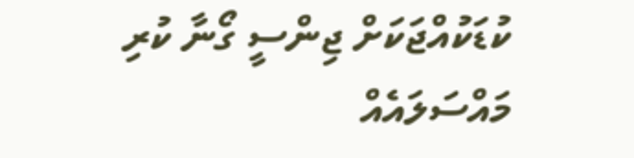ކުޑަކުއްޖަކަށް ޖިންސީ ގޯނާ ކުރި މައްސަލައެއް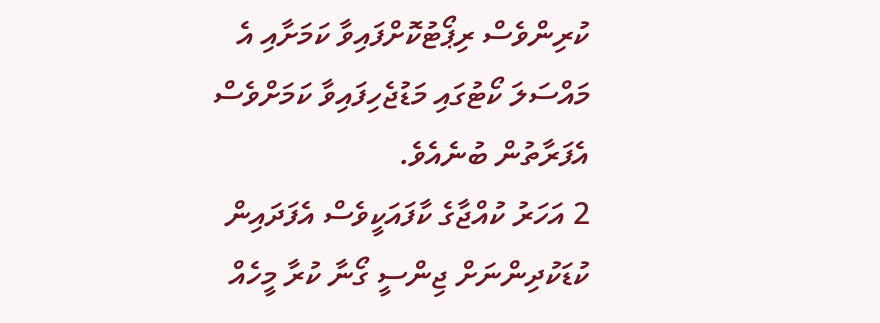ކުރިންވެސް ރިޕޯޓުކޮށްފައިވާ ކަމަށާއި އެ މައްސަލަ ކޯޓުގައި މަޑުޖެހިފައިވާ ކަމަށްވެސް އެފަރާތުން ބުނެއެވެ.
2 އަހަރު ކުއްޖާގެ ކާފައަކީވެސް އެފަދައިން ކުޑަކުދިންނަށް ޖިންސީ ގޯނާ ކުރާ މީހެއް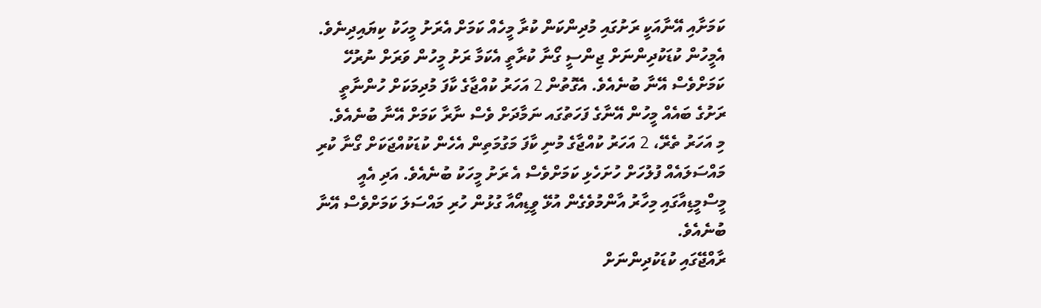ކަމަށާއި އޭނާއަކީ ރަށުގައި މުދިންކަން ކުރާ މީހެއް ކަމަށް އެރަށު މީހަކު ކިޔައިދިނެވެ. އެމީހުން ކުޑަކުދިންނަށް ޖިންސީ ގޯނާ ކުރާތީ އެކަމާ ރަށު މީހުން ވަރަށް ނުރުހޭ ކަމަށްވެސް އޭނާ ބުނެއެވެ. އެގޮތުން 2 އަހަރު ކުއްޖާގެ ކާފަ މުދިމަކަށް ހުންނާތީ ރަށުގެ ބައެއް މީހުން އޭނާގެ ފަހަތުގައ ނަމާދަށް ވެސް ނާރާ ކަމަށް އޭނާ ބުނެއެވެ.
މި އަހަރު ތެރޭ، 2 އަހަރު ކުއްޖާގެ މުނި ކާފަ މަގުމަތިން އެހެން ކުޑަކުއްޖަކަށް ގޯނާ ކުރި މައްސަލައެއް ފުލުހަށް ހުށަހެޅި ކަމަށްވެސް އެ ރަށު މީހަކު ބުނެއެވެ. އަދި އެއީ މީސްމީޑިއާގައި މިހާރު އާންމުވެގެން އުޅޭ ވީޑިއޯއާ ގުޅުން ހުރި މައްސަލަ ކަމަށްވެސް އޭނާ ބުނެއެވެ.
ރާއްޖޭގައި ކުޑަކުދިންނަށް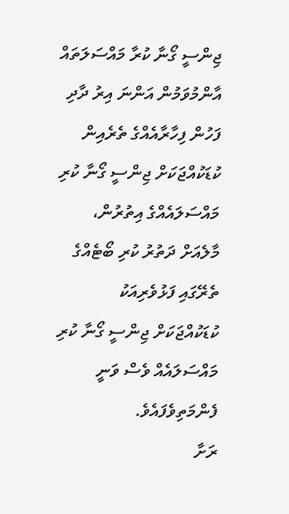ޖިންސީ ގޯނާ ކުރާ މައްސަލަތައް އާންމުވަމުން އަންނަ އިރު ދާދި ފަހުން ފިހާރާއެއްގެ ތެރެއިން ކުޑަކުއްޖަކަށް ޖިންސީ ގޯނާ ކުރި މައްސަލައެއްގެ އިތުރުން، މާލެއަށް ދަތުރު ކުރި ބޯޓެއްގެ ތެރޭގައި ފަޅުވެރިއަކު ކުޑަކުއްޖަކަށް ޖިންސީ ގޯނާ ކުރި މައްސަލައެއް ވެސް ވަނީ ފެންމަތިވެފައެވެ.
ރަށާ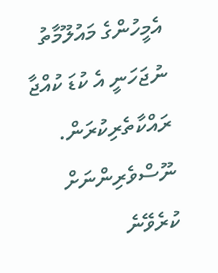އެމީހުންގެ މައުލޫމާތު ނުޖަހަނީ އެ ކުޑަ ކުއްޖާ ރައްކާތެރިކުރަން. ނޫސްވެރިންނަށް ކުރެވޭނެ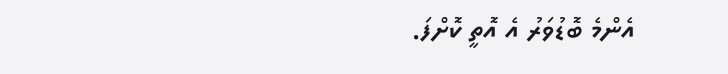އެންމެ ބޮޑުވަރު އެ އޮތީ ކޮށްފަ.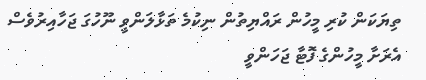ތިޔަކަން ކުރި މީހުން ރައްޔިތުން ނިކުމެ ތަޅާލަންވީ ނޫހުގަ ޖަހާއިރުވެސް އެރަށާ މީހުންގެ ފޮޓާ ޖަހަންވީ